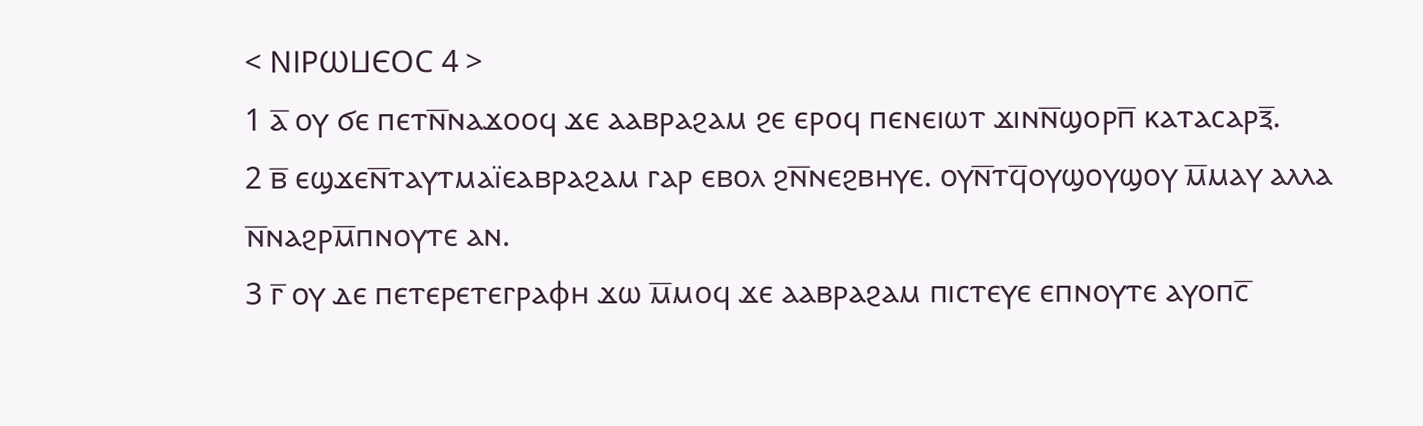< ⲚⲒⲢⲰⳘⲈⲞⲤ 4 >
1 ⲁ̅ ⲟⲩ ϭⲉ ⲡⲉⲧⲛ̅ⲛⲁϫⲟⲟϥ ϫⲉ ⲁⲁⲃⲣⲁϩⲁⲙ ϩⲉ ⲉⲣⲟϥ ⲡⲉⲛⲉⲓⲱⲧ ϫⲓⲛⲛ̅ϣⲟⲣⲡ̅ ⲕⲁⲧⲁⲥⲁⲣⲝ̅.
2 ⲃ̅ ⲉϣϫⲉⲛ̅ⲧⲁⲩⲧⲙⲁⲓ̈ⲉⲁⲃⲣⲁϩⲁⲙ ⲅⲁⲣ ⲉⲃⲟⲗ ϩⲛ̅ⲛⲉϩⲃⲏⲩⲉ. ⲟⲩⲛ̅ⲧϥ̅ⲟⲩϣⲟⲩϣⲟⲩ ⲙ̅ⲙⲁⲩ ⲁⲗⲗⲁ ⲛ̅ⲛⲁϩⲣⲙ̅ⲡⲛⲟⲩⲧⲉ ⲁⲛ.
3 ⲅ̅ ⲟⲩ ⲇⲉ ⲡⲉⲧⲉⲣⲉⲧⲉⲅⲣⲁⲫⲏ ϫⲱ ⲙ̅ⲙⲟϥ ϫⲉ ⲁⲁⲃⲣⲁϩⲁⲙ ⲡⲓⲥⲧⲉⲩⲉ ⲉⲡⲛⲟⲩⲧⲉ ⲁⲩⲟⲡⲥ̅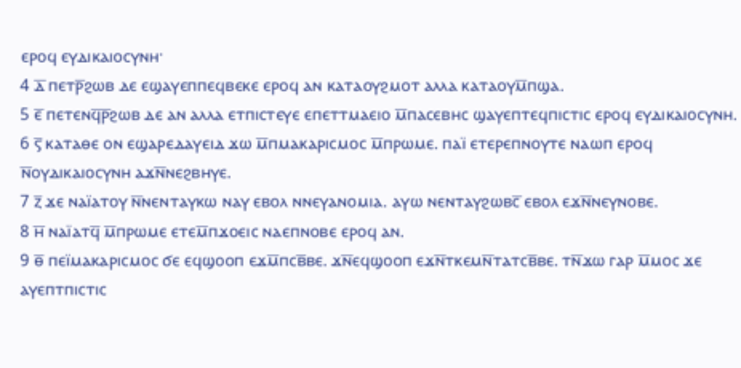ⲉⲣⲟϥ ⲉⲩⲇⲓⲕⲁⲓⲟⲥⲩⲛⲏ·
4 ⲇ̅ ⲡⲉⲧⲣ̅ϩⲱⲃ ⲇⲉ ⲉϣⲁⲩⲉⲡⲡⲉϥⲃⲉⲕⲉ ⲉⲣⲟϥ ⲁⲛ ⲕⲁⲧⲁⲟⲩϩⲙⲟⲧ ⲁⲗⲗⲁ ⲕⲁⲧⲁⲟⲩⲙ̅ⲡϣⲁ.
5 ⲉ̅ ⲡⲉⲧⲉⲛϥ̅ⲣ̅ϩⲱⲃ ⲇⲉ ⲁⲛ ⲁⲗⲗⲁ ⲉⲧⲡⲓⲥⲧⲉⲩⲉ ⲉⲡⲉⲧⲧⲙⲁⲉⲓⲟ ⲙ̅ⲡⲁⲥⲉⲃⲏⲥ ϣⲁⲩⲉⲡⲧⲉϥⲡⲓⲥⲧⲓⲥ ⲉⲣⲟϥ ⲉⲩⲇⲓⲕⲁⲓⲟⲥⲩⲛⲏ.
6 ⲋ̅ ⲕⲁⲧⲁⲑⲉ ⲟⲛ ⲉϣⲁⲣⲉⲇⲁⲩⲉⲓⲇ ϫⲱ ⲙ̅ⲡⲙⲁⲕⲁⲣⲓⲥⲙⲟⲥ ⲙ̅ⲡⲣⲱⲙⲉ. ⲡⲁⲓ̈ ⲉⲧⲉⲣⲉⲡⲛⲟⲩⲧⲉ ⲛⲁⲱⲡ ⲉⲣⲟϥ ⲛ̅ⲟⲩⲇⲓⲕⲁⲓⲟⲥⲩⲛⲏ ⲁϫⲛ̅ⲛⲉϩⲃⲏⲩⲉ.
7 ⲍ̅ ϫⲉ ⲛⲁⲓ̈ⲁⲧⲟⲩ ⲛ̅ⲛⲉⲛⲧⲁⲩⲕⲱ ⲛⲁⲩ ⲉⲃⲟⲗ ⲛⲛⲉⲩⲁⲛⲟⲙⲓⲁ. ⲁⲩⲱ ⲛⲉⲛⲧⲁⲩϩⲱⲃⲥ̅ ⲉⲃⲟⲗ ⲉϫⲛ̅ⲛⲉⲩⲛⲟⲃⲉ.
8 ⲏ̅ ⲛⲁⲓ̈ⲁⲧϥ̅ ⲙ̅ⲡⲣⲱⲙⲉ ⲉⲧⲉⲙ̅ⲡϫⲟⲉⲓⲥ ⲛⲁⲉⲡⲛⲟⲃⲉ ⲉⲣⲟϥ ⲁⲛ.
9 ⲑ̅ ⲡⲉⲓ̈ⲙⲁⲕⲁⲣⲓⲥⲙⲟⲥ ϭⲉ ⲉϥϣⲟⲟⲡ ⲉϫⲙ̅ⲡⲥⲃ̅ⲃⲉ. ϫⲛ̅ⲉϥϣⲟⲟⲡ ⲉϫⲛ̅ⲧⲕⲉⲙⲛ̅ⲧⲁⲧⲥⲃ̅ⲃⲉ. ⲧⲛ̅ϫⲱ ⲅⲁⲣ ⲙ̅ⲙⲟⲥ ϫⲉ ⲁⲩⲉⲡⲧⲡⲓⲥⲧⲓⲥ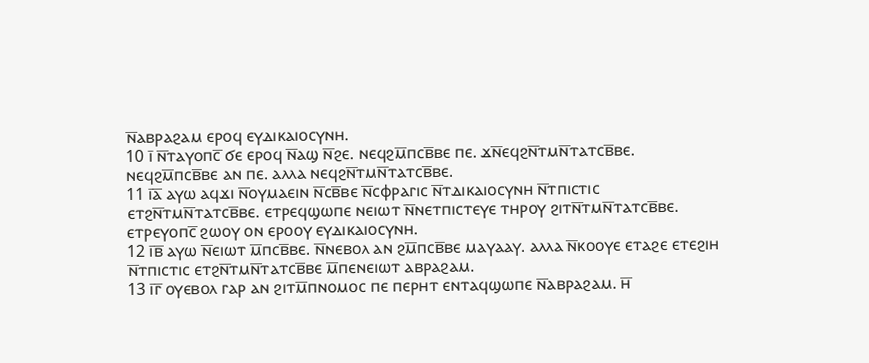ⲛ̅ⲁⲃⲣⲁϩⲁⲙ ⲉⲣⲟϥ ⲉⲩⲇⲓⲕⲁⲓⲟⲥⲩⲛⲏ.
10 ⲓ̅ ⲛ̅ⲧⲁⲩⲟⲡⲥ̅ ϭⲉ ⲉⲣⲟϥ ⲛ̅ⲁϣ ⲛ̅ϩⲉ. ⲛⲉϥϩⲙ̅ⲡⲥⲃ̅ⲃⲉ ⲡⲉ. ϫⲛ̅ⲉϥϩⲛ̅ⲧⲙⲛ̅ⲧⲁⲧⲥⲃ̅ⲃⲉ. ⲛⲉϥϩⲙ̅ⲡⲥⲃ̅ⲃⲉ ⲁⲛ ⲡⲉ. ⲁⲗⲗⲁ ⲛⲉϥϩⲛ̅ⲧⲙⲛ̅ⲧⲁⲧⲥⲃ̅ⲃⲉ.
11 ⲓ̅ⲁ̅ ⲁⲩⲱ ⲁϥϫⲓ ⲛ̅ⲟⲩⲙⲁⲉⲓⲛ ⲛ̅ⲥⲃ̅ⲃⲉ ⲛ̅ⲥⲫⲣⲁⲅⲓⲥ ⲛ̅ⲧⲇⲓⲕⲁⲓⲟⲥⲩⲛⲏ ⲛ̅ⲧⲡⲓⲥⲧⲓⲥ ⲉⲧϩⲛ̅ⲧⲙⲛ̅ⲧⲁⲧⲥⲃ̅ⲃⲉ. ⲉⲧⲣⲉϥϣⲱⲡⲉ ⲛⲉⲓⲱⲧ ⲛ̅ⲛⲉⲧⲡⲓⲥⲧⲉⲩⲉ ⲧⲏⲣⲟⲩ ϩⲓⲧⲛ̅ⲧⲙⲛ̅ⲧⲁⲧⲥⲃ̅ⲃⲉ. ⲉⲧⲣⲉⲩⲟⲡⲥ̅ ϩⲱⲟⲩ ⲟⲛ ⲉⲣⲟⲟⲩ ⲉⲩⲇⲓⲕⲁⲓⲟⲥⲩⲛⲏ.
12 ⲓ̅ⲃ̅ ⲁⲩⲱ ⲛ̅ⲉⲓⲱⲧ ⲙ̅ⲡⲥⲃ̅ⲃⲉ. ⲛ̅ⲛⲉⲃⲟⲗ ⲁⲛ ϩⲙ̅ⲡⲥⲃ̅ⲃⲉ ⲙⲁⲩⲁⲁⲩ. ⲁⲗⲗⲁ ⲛ̅ⲕⲟⲟⲩⲉ ⲉⲧⲁϩⲉ ⲉⲧⲉϩⲓⲏ ⲛ̅ⲧⲡⲓⲥⲧⲓⲥ ⲉⲧϩⲛ̅ⲧⲙⲛ̅ⲧⲁⲧⲥⲃ̅ⲃⲉ ⲙ̅ⲡⲉⲛⲉⲓⲱⲧ ⲁⲃⲣⲁϩⲁⲙ.
13 ⲓ̅ⲅ̅ ⲟⲩⲉⲃⲟⲗ ⲅⲁⲣ ⲁⲛ ϩⲓⲧⲙ̅ⲡⲛⲟⲙⲟⲥ ⲡⲉ ⲡⲉⲣⲏⲧ ⲉⲛⲧⲁϥϣⲱⲡⲉ ⲛ̅ⲁⲃⲣⲁϩⲁⲙ. ⲏ̅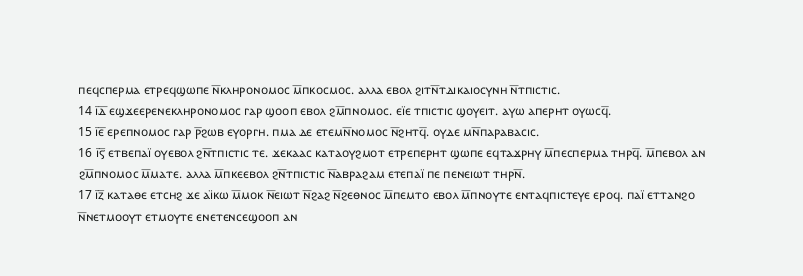ⲡⲉϥⲥⲡⲉⲣⲙⲁ ⲉⲧⲣⲉϥϣⲱⲡⲉ ⲛ̅ⲕⲗⲏⲣⲟⲛⲟⲙⲟⲥ ⲙ̅ⲡⲕⲟⲥⲙⲟⲥ. ⲁⲗⲗⲁ ⲉⲃⲟⲗ ϩⲓⲧⲛ̅ⲧⲇⲓⲕⲁⲓⲟⲥⲩⲛⲏ ⲛ̅ⲧⲡⲓⲥⲧⲓⲥ.
14 ⲓ̅ⲇ̅ ⲉϣϫⲉⲉⲣⲉⲛⲉⲕⲗⲏⲣⲟⲛⲟⲙⲟⲥ ⲅⲁⲣ ϣⲟⲟⲡ ⲉⲃⲟⲗ ϩⲙ̅ⲡⲛⲟⲙⲟⲥ. ⲉⲓ̈ⲉ ⲧⲡⲓⲥⲧⲓⲥ ϣⲟⲩⲉⲓⲧ. ⲁⲩⲱ ⲁⲡⲉⲣⲏⲧ ⲟⲩⲱⲥϥ̅.
15 ⲓ̅ⲉ̅ ⲉⲣⲉⲡⲛⲟⲙⲟⲥ ⲅⲁⲣ ⲣ̅ϩⲱⲃ ⲉⲩⲟⲣⲅⲏ. ⲡⲙⲁ ⲇⲉ ⲉⲧⲉⲙⲛ̅ⲛⲟⲙⲟⲥ ⲛ̅ϩⲏⲧϥ̅. ⲟⲩⲇⲉ ⲙⲛ̅ⲡⲁⲣⲁⲃⲁⲥⲓⲥ.
16 ⲓ̅ⲋ̅ ⲉⲧⲃⲉⲡⲁⲓ̈ ⲟⲩⲉⲃⲟⲗ ϩⲛ̅ⲧⲡⲓⲥⲧⲓⲥ ⲧⲉ. ϫⲉⲕⲁⲁⲥ ⲕⲁⲧⲁⲟⲩϩⲙⲟⲧ ⲉⲧⲣⲉⲡⲉⲣⲏⲧ ϣⲱⲡⲉ ⲉϥⲧⲁϫⲣⲏⲩ ⲙ̅ⲡⲉⲥⲡⲉⲣⲙⲁ ⲧⲏⲣϥ̅. ⲙ̅ⲡⲉⲃⲟⲗ ⲁⲛ ϩⲙ̅ⲡⲛⲟⲙⲟⲥ ⲙ̅ⲙⲁⲧⲉ. ⲁⲗⲗⲁ ⲙ̅ⲡⲕⲉⲉⲃⲟⲗ ϩⲛ̅ⲧⲡⲓⲥⲧⲓⲥ ⲛ̅ⲁⲃⲣⲁϩⲁⲙ ⲉⲧⲉⲡⲁⲓ̈ ⲡⲉ ⲡⲉⲛⲉⲓⲱⲧ ⲧⲏⲣⲛ̅.
17 ⲓ̅ⲍ̅ ⲕⲁⲧⲁⲑⲉ ⲉⲧⲥⲏϩ ϫⲉ ⲁⲓ̈ⲕⲱ ⲙ̅ⲙⲟⲕ ⲛ̅ⲉⲓⲱⲧ ⲛ̅ϩⲁϩ ⲛ̅ϩⲉⲑⲛⲟⲥ ⲙ̅ⲡⲉⲙⲧⲟ ⲉⲃⲟⲗ ⲙ̅ⲡⲛⲟⲩⲧⲉ ⲉⲛⲧⲁϥⲡⲓⲥⲧⲉⲩⲉ ⲉⲣⲟϥ. ⲡⲁⲓ̈ ⲉⲧⲧⲁⲛϩⲟ ⲛ̅ⲛⲉⲧⲙⲟⲟⲩⲧ ⲉⲧⲙⲟⲩⲧⲉ ⲉⲛⲉⲧⲉⲛⲥⲉϣⲟⲟⲡ ⲁⲛ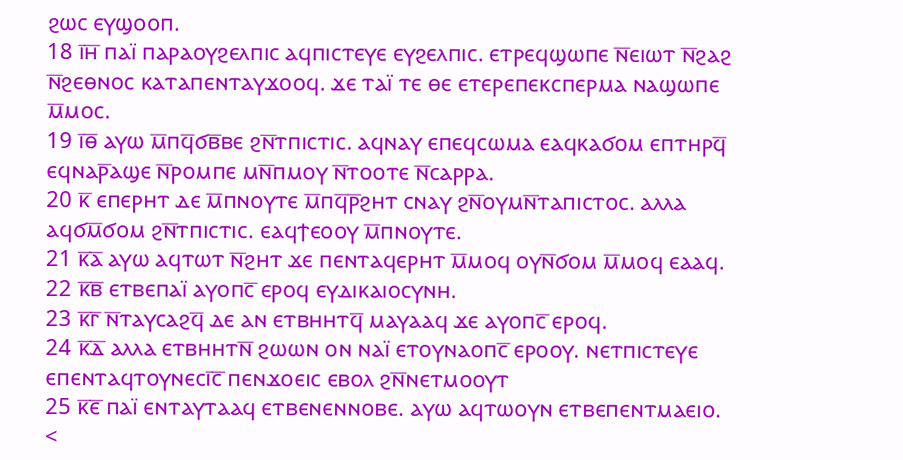ϩⲱⲥ ⲉⲩϣⲟⲟⲡ.
18 ⲓ̅ⲏ̅ ⲡⲁⲓ̈ ⲡⲁⲣⲁⲟⲩϩⲉⲗⲡⲓⲥ ⲁϥⲡⲓⲥⲧⲉⲩⲉ ⲉⲩϩⲉⲗⲡⲓⲥ. ⲉⲧⲣⲉϥϣⲱⲡⲉ ⲛ̅ⲉⲓⲱⲧ ⲛ̅ϩⲁϩ ⲛ̅ϩⲉⲑⲛⲟⲥ ⲕⲁⲧⲁⲡⲉⲛⲧⲁⲩϫⲟⲟϥ. ϫⲉ ⲧⲁⲓ̈ ⲧⲉ ⲑⲉ ⲉⲧⲉⲣⲉⲡⲉⲕⲥⲡⲉⲣⲙⲁ ⲛⲁϣⲱⲡⲉ ⲙ̅ⲙⲟⲥ.
19 ⲓ̅ⲑ̅ ⲁⲩⲱ ⲙ̅ⲡϥ̅ϭⲃ̅ⲃⲉ ϩⲛ̅ⲧⲡⲓⲥⲧⲓⲥ. ⲁϥⲛⲁⲩ ⲉⲡⲉϥⲥⲱⲙⲁ ⲉⲁϥⲕⲁϭⲟⲙ ⲉⲡⲧⲏⲣϥ̅ ⲉϥⲛⲁⲣ̅ⲁϣⲉ ⲛ̅ⲣⲟⲙⲡⲉ ⲙⲛ̅ⲡⲙⲟⲩ ⲛ̅ⲧⲟⲟⲧⲉ ⲛ̅ⲥⲁⲣⲣⲁ.
20 ⲕ̅ ⲉⲡⲉⲣⲏⲧ ⲇⲉ ⲙ̅ⲡⲛⲟⲩⲧⲉ ⲙ̅ⲡϥ̅ⲣ̅ϩⲏⲧ ⲥⲛⲁⲩ ϩⲛ̅ⲟⲩⲙⲛ̅ⲧⲁⲡⲓⲥⲧⲟⲥ. ⲁⲗⲗⲁ ⲁϥϭⲙ̅ϭⲟⲙ ϩⲛ̅ⲧⲡⲓⲥⲧⲓⲥ. ⲉⲁϥϯⲉⲟⲟⲩ ⲙ̅ⲡⲛⲟⲩⲧⲉ.
21 ⲕ̅ⲁ̅ ⲁⲩⲱ ⲁϥⲧⲱⲧ ⲛ̅ϩⲏⲧ ϫⲉ ⲡⲉⲛⲧⲁϥⲉⲣⲏⲧ ⲙ̅ⲙⲟϥ ⲟⲩⲛ̅ϭⲟⲙ ⲙ̅ⲙⲟϥ ⲉⲁⲁϥ.
22 ⲕ̅ⲃ̅ ⲉⲧⲃⲉⲡⲁⲓ̈ ⲁⲩⲟⲡⲥ̅ ⲉⲣⲟϥ ⲉⲩⲇⲓⲕⲁⲓⲟⲥⲩⲛⲏ.
23 ⲕ̅ⲅ̅ ⲛ̅ⲧⲁⲩⲥⲁϩϥ̅ ⲇⲉ ⲁⲛ ⲉⲧⲃⲏⲏⲧϥ̅ ⲙⲁⲩⲁⲁϥ ϫⲉ ⲁⲩⲟⲡⲥ̅ ⲉⲣⲟϥ.
24 ⲕ̅ⲇ̅ ⲁⲗⲗⲁ ⲉⲧⲃⲏⲏⲧⲛ̅ ϩⲱⲱⲛ ⲟⲛ ⲛⲁⲓ̈ ⲉⲧⲟⲩⲛⲁⲟⲡⲥ̅ ⲉⲣⲟⲟⲩ. ⲛⲉⲧⲡⲓⲥⲧⲉⲩⲉ ⲉⲡⲉⲛⲧⲁϥⲧⲟⲩⲛⲉⲥⲓ̅ⲥ̅ ⲡⲉⲛϫⲟⲉⲓⲥ ⲉⲃⲟⲗ ϩⲛ̅ⲛⲉⲧⲙⲟⲟⲩⲧ
25 ⲕ̅ⲉ̅ ⲡⲁⲓ̈ ⲉⲛⲧⲁⲩⲧⲁⲁϥ ⲉⲧⲃⲉⲛⲉⲛⲛⲟⲃⲉ. ⲁⲩⲱ ⲁϥⲧⲱⲟⲩⲛ ⲉⲧⲃⲉⲡⲉⲛⲧⲙⲁⲉⲓⲟ.
<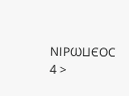ⲚⲒⲢⲰⳘⲈⲞⲤ 4 >